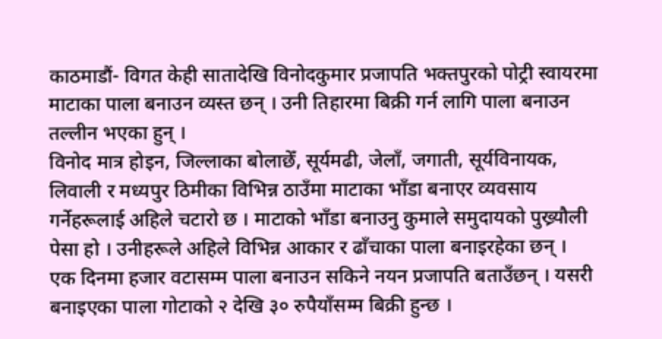काठमाडौं- विगत केही सातादेखि विनोदकुमार प्रजापति भक्तपुरको पोट्री स्वायरमा माटाका पाला बनाउन व्यस्त छन् । उनी तिहारमा बिक्री गर्न लागि पाला बनाउन तल्लीन भएका हुन् ।
विनोद मात्र होइन, जिल्लाका बोलाछेँ, सूर्यमढी, जेलाँ, जगाती, सूर्यविनायक, लिवाली र मध्यपुर ठिमीका विभिन्न ठाउँमा माटाका भाँडा बनाएर व्यवसाय गर्नेहरूलाई अहिले चटारो छ । माटाको भाँडा बनाउनु कुमाले समुदायको पुख्र्यौली पेसा हो । उनीहरूले अहिले विभिन्न आकार र ढाँचाका पाला बनाइरहेका छन् ।
एक दिनमा हजार वटासम्म पाला बनाउन सकिने नयन प्रजापति बताउँछन् । यसरी बनाइएका पाला गोटाको २ देखि ३० रुपैयाँसम्म बिक्री हुन्छ ।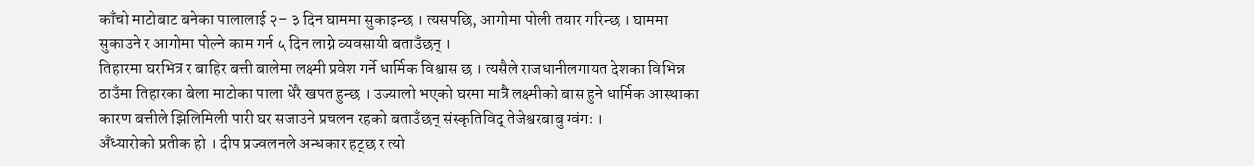काँचो माटोबाट बनेका पालालाई २– ३ दिन घाममा सुकाइन्छ । त्यसपछि, आगोमा पोली तयार गरिन्छ । घाममा सुकाउने र आगोमा पोल्ने काम गर्न ५ दिन लाग्ने व्यवसायी बताउँछन् ।
तिहारमा घरभित्र र बाहिर बत्ती बालेमा लक्ष्मी प्रवेश गर्ने धार्मिक विश्वास छ । त्यसैले राजधानीलगायत देशका विभिन्न ठाउँमा तिहारका बेला माटोका पाला धेरै खपत हुन्छ । उज्यालो भएको घरमा मात्रै लक्ष्मीको बास हुने धार्मिक आस्थाका कारण बत्तीले झिलिमिली पारी घर सजाउने प्रचलन रहको बताउँछन् संस्कृतिविद् तेजेश्वरबाबु ग्वंगः ।
अँध्यारोको प्रतीक हो । दीप प्रज्वलनले अन्धकार हट्छ र त्यो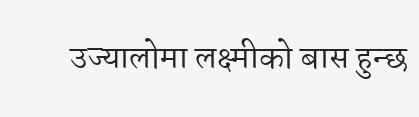उज्यालोमा लक्ष्मीको बास हुन्छ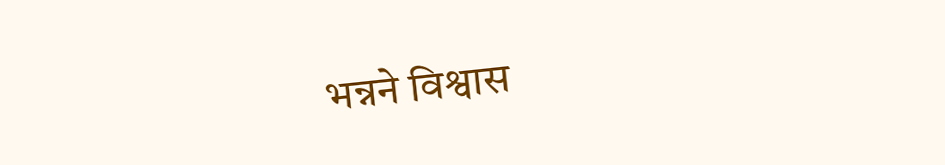भन्नने विश्वास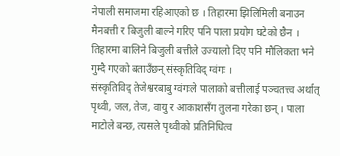नेपाली समाजमा रहिआएको छ । तिहारमा झिलिमिली बनाउन मैनबत्ती र बिजुली बाल्ने गरिए पनि पाला प्रयोग घटेको छैन । तिहारमा बालिने बिजुली बत्तीले उज्यालो दिए पनि मौलिकता भने गुम्दै गएको बताउँछन् संस्कृतिविद् ग्वंगः ।
संस्कृतिविद् तेजेश्वरबाबु ग्वंगःले पालाको बत्तीलाई पञ्चतत्त्व अर्थात् पृथ्वी, जल, तेज, वायु र आकाशसँग तुलना गरेका छन् । पाला माटोले बन्छ, त्यसले पृथ्वीको प्रतिनिधित्व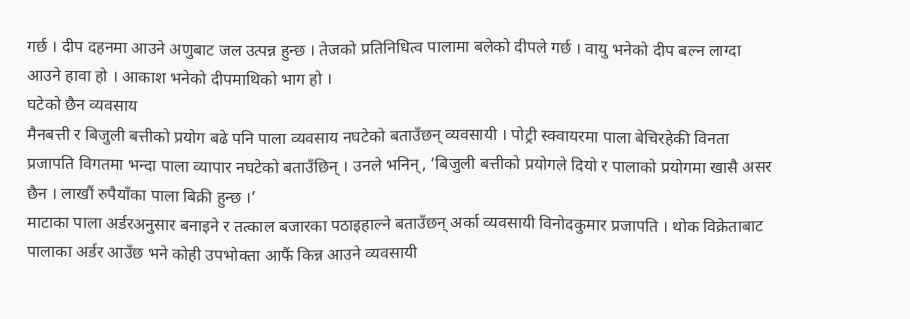गर्छ । दीप दहनमा आउने अणुबाट जल उत्पन्न हुन्छ । तेजको प्रतिनिधित्व पालामा बलेको दीपले गर्छ । वायु भनेको दीप बल्न लाग्दा आउने हावा हो । आकाश भनेको दीपमाथिको भाग हो ।
घटेको छैन व्यवसाय
मैनबत्ती र बिजुली बत्तीको प्रयोग बढे पनि पाला व्यवसाय नघटेको बताउँछन् व्यवसायी । पोट्री स्क्वायरमा पाला बेचिरहेकी विनता प्रजापति विगतमा भन्दा पाला व्यापार नघटेको बताउँछिन् । उनले भनिन्, ‘बिजुली बत्तीको प्रयोगले दियो र पालाको प्रयोगमा खासै असर छैन । लाखौं रुपैयाँका पाला बिक्री हुन्छ ।’
माटाका पाला अर्डरअनुसार बनाइने र तत्काल बजारका पठाइहाल्ने बताउँछन् अर्का व्यवसायी विनोदकुमार प्रजापति । थोक विक्रेताबाट पालाका अर्डर आउँछ भने कोही उपभोक्ता आफैं किन्न आउने व्यवसायी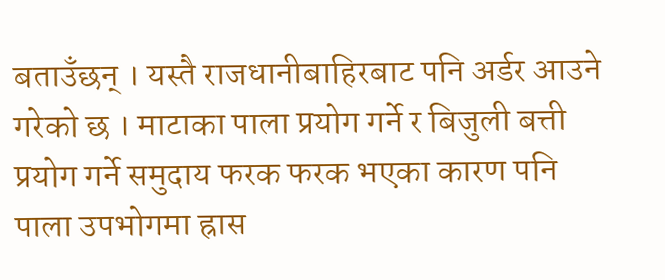बताउँछन् । यस्तै राजधानीबाहिरबाट पनि अर्डर आउने गरेको छ । माटाका पाला प्रयोग गर्ने र बिजुली बत्ती प्रयोग गर्ने समुदाय फरक फरक भएका कारण पनि पाला उपभोगमा ह्रास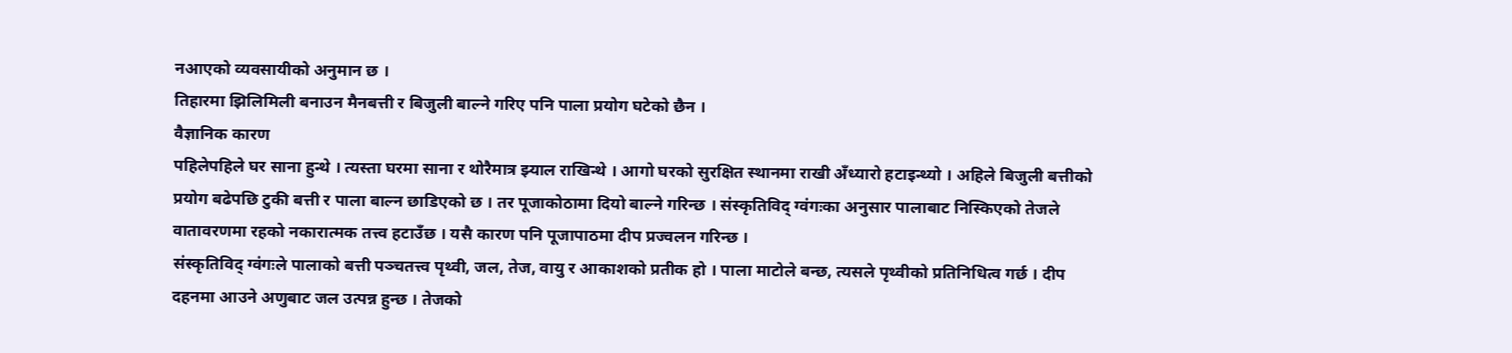नआएको व्यवसायीको अनुमान छ ।
तिहारमा झिलिमिली बनाउन मैनबत्ती र बिजुली बाल्ने गरिए पनि पाला प्रयोग घटेको छैन ।
वैज्ञानिक कारण
पहिलेपहिले घर साना हुन्थे । त्यस्ता घरमा साना र थोरैमात्र झ्याल राखिन्थे । आगो घरको सुरक्षित स्थानमा राखी अँध्यारो हटाइन्थ्यो । अहिले बिजुली बत्तीको प्रयोग बढेपछि टुकी बत्ती र पाला बाल्न छाडिएको छ । तर पूजाकोठामा दियो बाल्ने गरिन्छ । संस्कृतिविद् ग्वंगःका अनुसार पालाबाट निस्किएको तेजले वातावरणमा रहको नकारात्मक तत्त्व हटाउँछ । यसै कारण पनि पूजापाठमा दीप प्रज्वलन गरिन्छ ।
संस्कृतिविद् ग्वंगःले पालाको बत्ती पञ्चतत्त्व पृथ्वी, जल, तेज, वायु र आकाशको प्रतीक हो । पाला माटोले बन्छ, त्यसले पृथ्वीको प्रतिनिधित्व गर्छ । दीप दहनमा आउने अणुबाट जल उत्पन्न हुन्छ । तेजको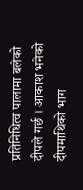प्रतिनिधित्व पालामा बलेको दीपले गर्छ । आकाश भनेको दीपमाथिको भाग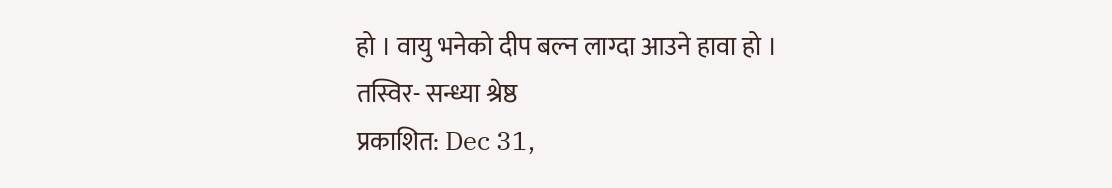हो । वायु भनेको दीप बल्न लाग्दा आउने हावा हो ।
तस्विर- सन्ध्या श्रेष्ठ
प्रकाशित: Dec 31,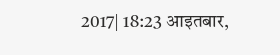2017| 18:23 आइतबार,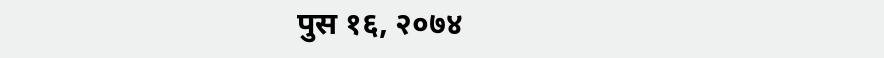पुस १६, २०७४